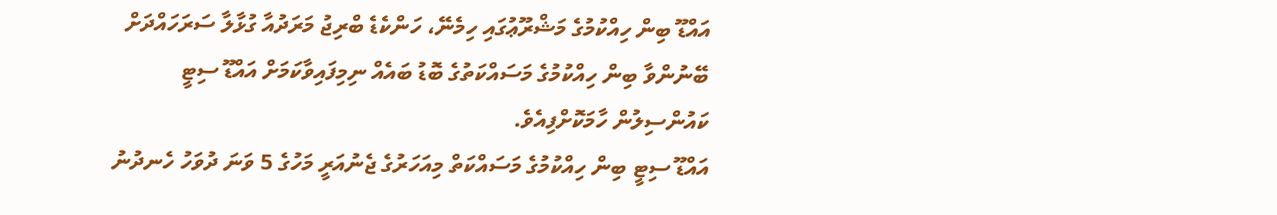އައްޑޫ ބިން ހިއްކުމުގެ މަޝްރޫޢުގައި ހިމެނޭ، ހަންކެޑެ ބްރިޖު މަރަދުއާ ގުޅާލާ ސަރަހައްދަށް ބޭނުންވާ ބިން ހިއްކުމުގެ މަސައްކަތުގެ ބޮޑު ބައެއް ނިމިފައިވާކަމަށް އައްޑޫ ސިޓީ ކައުންސިލުން ހާމަކޮށްފިއެވެ.
އައްޑޫ ސިޓީ ބިން ހިއްކުމުގެ މަސައްކަތް މިއަހަރުގެ ޖެނުއަރީ މަހުގެ 5 ވަނަ ދުވަހު ހެނދުނު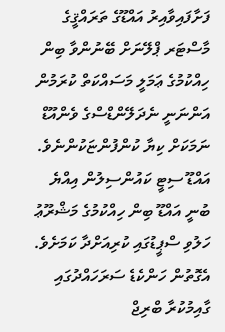ފަށާފައިވާއިރު އައްޑޫގެ ތަރައްޤީގެ މާސްޓަރ ޕްލޭނަށް ބޭނުންވާ ބިން ހިއްކުމުގެ ޢަމަލީ މަސައްކަތް ކުރަމުން އަންނަނީ ނެދަލޭންޑްސްގެ ވެންއޫޑް ނަމަކަށް ކިޔާ ކުންފުންޏަކުންނެވެ.
އައްޑޫ ސިޓީ ކައުންސިލުން އިއްޔެ ބުނީ އައްޑޫ ބިން ހިއްކުމުގެ މަޝްރޫޢު ހަލުވި ސްޕީޑުގައި ކުރިއަށްދާ ކަމަށެވެ.
އެގޮތުން ހަންކެޑެ ސަރަހައްދުގައި ގާއިމުކުރާ ބްރިޖް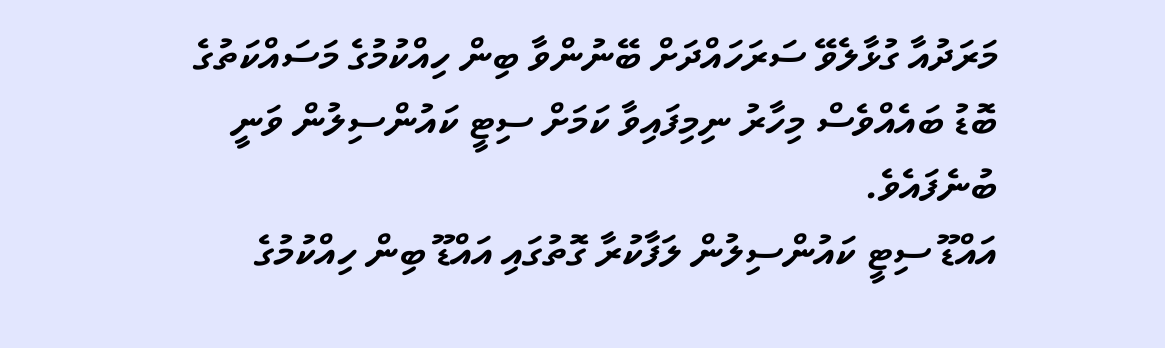މަރަދުއާ ގުޅާލެވޭ ސަރަހައްދަށް ބޭނުންވާ ބިން ހިއްކުމުގެ މަސައްކަތުގެ ބޮޑު ބައެއްވެސް މިހާރު ނިމިފައިވާ ކަމަށް ސިޓީ ކައުންސިލުން ވަނީ ބުނެފައެވެ.
އައްޑޫ ސިޓީ ކައުންސިލުން ލަފާކުރާ ގޮތުގައި އައްޑޫ ބިން ހިއްކުމުގެ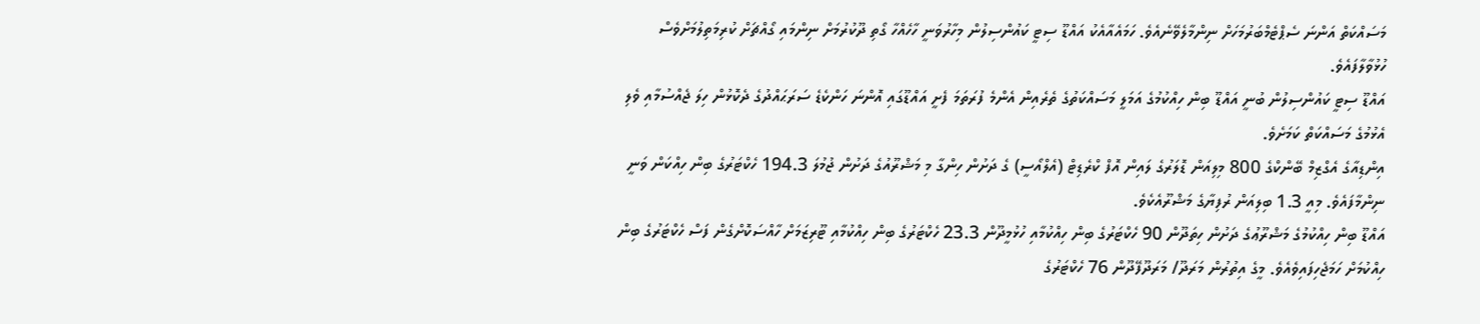މަސައްކަތް އަންނަ ސެޕްޓެމްބަރުމަހަށް ނިންމާލެވޭނެއެވެ. ހަމައެއާއެކު އައްޑޫ ސިޓީ ކައުންސިލުން މިހާރުވަނީ ހާހެއްހާ ގޯތި ދޫކުރުމަށް ނިންމައި ގޯއްޗަށް ކުރިމަތިލުމަށްވެސް ހުޅުވާލާފައެވެ.
އައްޑޫ ސިޓީ ކައުންސިލުން ބުނީ އައްޑޫ ބިން ހިއްކުމުގެ އަމަލީ މަސައްކަތުގެ ތެރެއިން އެންމެ ފުރަތަމަ ފެށީ އައްޑޫގައި އޮންނަ ހަންކެޑެ ސަރަޙައްދުގެ ދެކޮޅުން ހިލަ ޖެއްސުމާއި ވެލި އެޅުމުގެ މަސައްކަތް ކަމަށެވެ.
އިންޑިއާގެ އެގްޒިމް ބޭންކްގެ 800 މިލިއަން ޑޮލަރުގެ ލައިން އޮފް ކްރެޑިޓް (އެލްއޯސީ) ގެ ދަށުން ހިންގާ މި މަޝްރޫއުގެ ދަށުން ޖުމުލަ 194.3 ހެކްޓަރުގެ ބިން ހިއްކަން ވަނީ ނިންމާފައެވެ. މިއީ 1.3 ބިލިއަން ރުފިޔާގެ މަޝްރޫއެކެވެ.
އައްޑޫ ބިން ހިއްކުމުގެ މަޝްރޫޢުގެ ދަށުން ހިތަދޫން 90 ހެކްޓަރުގެ ބިން ހިއްކުމާއި ހުޅުމީދޫން 23.3 ހެކްޓަރުގެ ބިން ހިއްކުމާއި ޓޫރިޒަމަށް ހާއްސަކޮށްގެން ފަސް ހެކްޓަރުގެ ބިން ހިއްކުމަށް ހަމަޖެހިފައިވެއެވެ. މީގެ އިތުރުން މަރަދޫ/ މަރަދޫފޭދޫން 76 ހެކްޓަރުގެ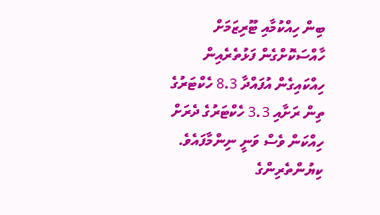ބިން ހިއްކުމާއި ޓޫރިޒަމަށް ހާއްސަކޮށްގެން ފަޅުތެރެއިން ހިއްކައިގެން އުފައްދާ 8.3 ހެކްޓަރުގެ ތިން ރަށާއި 3.3 ހެކްޓަރުގެ ދެރަށް ހިއްކަން ވެސް ވަނީ ނިންމާފައެވެ.
ކިޔުންތެރިންގެ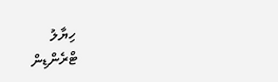ހިޔާލު
ޓްރެންޑިން